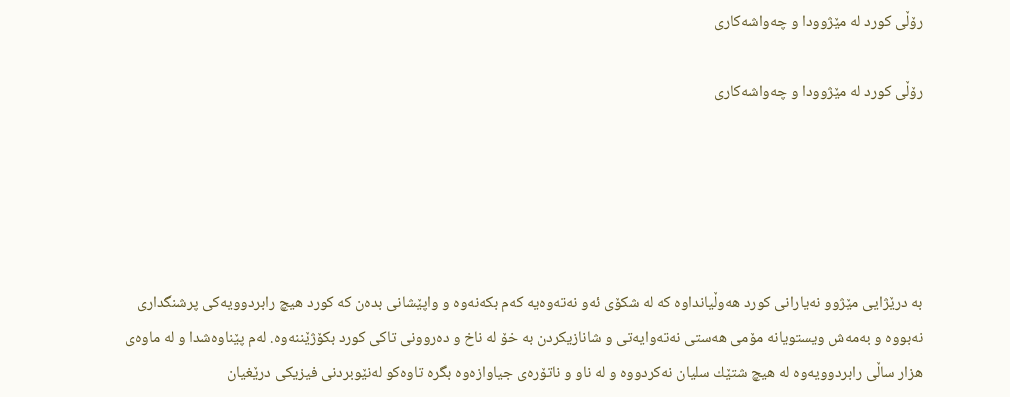رۆڵى كورد له‌ مێژوودا و چه‌واشه‌كارى

رۆڵى كورد له‌ مێژوودا و چه‌واشه‌كارى





به‌ درێژایى مێژوو نه‌یارانى كورد هه‌وڵیانداوه‌ كه‌ له‌ شكۆى ئه‌و نه‌ته‌وه‌یه‌ كه‌م بكه‌نه‌وه‌ و واپێشانى بده‌ن كه‌ كورد هیچ رابردوویه‌كى پرشنگدارى نه‌بووه‌ و به‌مه‌ش ویستویانه‌ مۆمى هه‌ستى نه‌ته‌وایه‌تى و شانازیكردن به‌ خۆ له‌ ناخ و ده‌روونى تاكى كورد بكۆژێننه‌وه‌. له‌م پێناوه‌شدا و له‌ ماوه‌ى هزار ساڵى رابردوویه‌وه‌ له‌ هیچ شتێك سلیان نه‌كردووه‌ و له‌ ناو و ناتۆره‌ى جیاوازه‌وه‌ بگره‌ تاوه‌كو له‌نێوبردنى فیزیكى درێغیان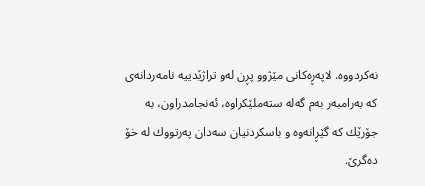نه‌كردووه‌. لاپه‌ڕه‌كانى مێژوو پڕن له‌و تراژێدییه‌ نامه‌ردانه‌ى كه‌ به‌رامبه‌ر به‌م گه‌له‌ سته‌ملێكراوه‌، ئه‌نجامدراون، به‌ جۆرێك كه‌ گێڕانه‌وه‌ و باسكردنیان سه‌دان په‌رتووك له‌ خۆ ده‌گرێ.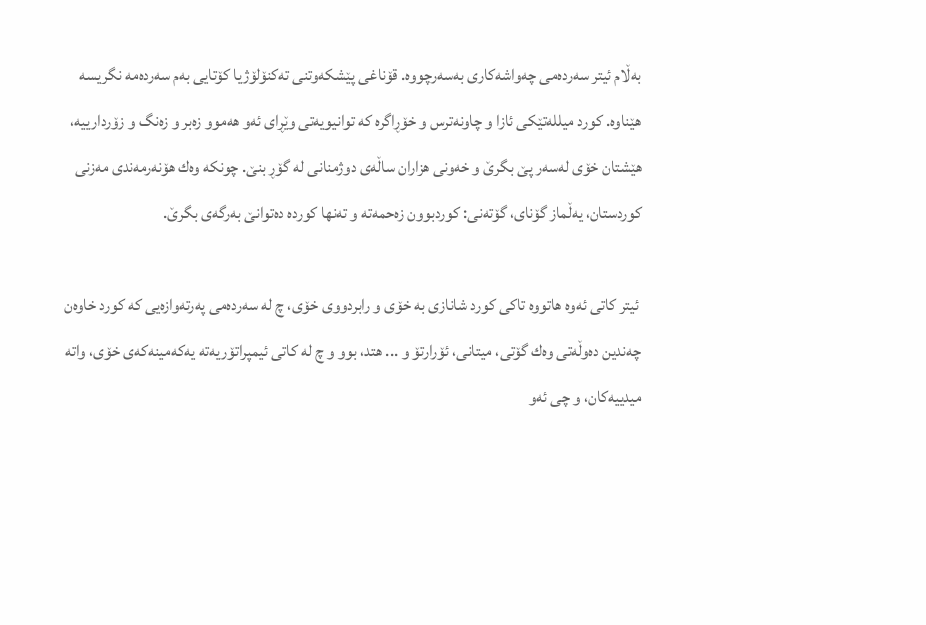به‌ڵام ئیتر سه‌رده‌مى چه‌واشه‌كارى به‌سه‌رچووه‌. قۆناغى پێشكه‌وتنى ته‌كنۆلۆژیا كۆتایى به‌م سه‌رده‌مه‌ نگریسه‌ هێناوه‌. كورد میلله‌تێكى ئازا و چاونه‌ترس و خۆڕاگره‌ كه‌ توانیویه‌تى وێڕاى ئه‌و هه‌موو زه‌بر و زه‌نگ و زۆردارییه‌، هێشتان خۆى له‌سه‌ر پێ بگرێ و خه‌ونى هزاران ساڵه‌ى دوژمنانى له‌ گۆڕ بنێ. چونكه‌ وه‌ك هۆنه‌رمه‌ندى مه‌زنى كوردستان، یه‌ڵماز گۆناى، گۆته‌نى: كوردبوون زه‌حمه‌ته‌ و ته‌نها كورده‌ ده‌توانێ به‌رگه‌ى بگرێ.

 ئیتر كاتى ئه‌وه‌ هاتووه‌ تاكى كورد شانازى به‌ خۆى و رابردووى خۆى، چ له‌ سه‌رده‌مى په‌رته‌وازه‌یى كه‌ كورد خاوه‌ن چه‌ندین ده‌وڵه‌تى وه‌ك گۆتى، میتانى، ئۆرارتۆ و ... هتد، بوو و چ له‌ كاتى ئیمپراتۆریه‌ته‌ یه‌كه‌مینه‌كه‌ى خۆى، واته‌ میدییه‌كان، و چى ئه‌و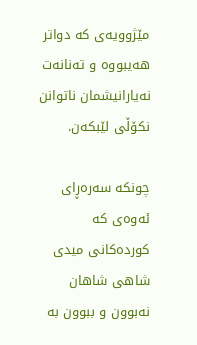مێژوویه‌ى كه‌ دواتر هه‌یبووه‌ و ته‌نانه‌ت نه‌یارانیشمان ناتوانن نكۆڵى لێبكه‌ن.

چونكه‌ سه‌ره‌ڕاى ئه‌وه‌ى كه‌ كورده‌كانى میدى شاهى شاهان نه‌بوون و ببوون به‌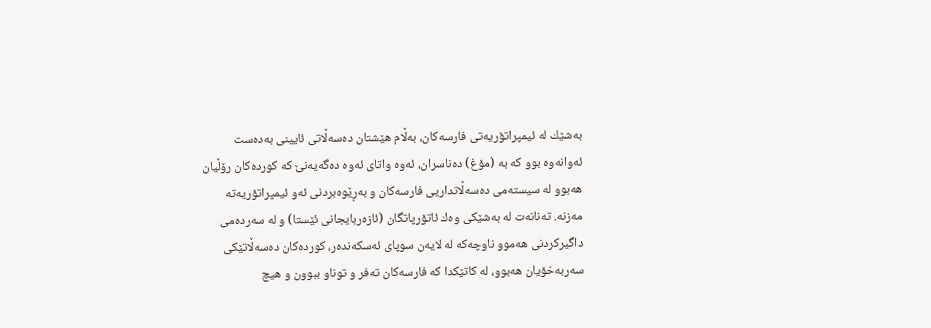به‌شێك له‌ ئیمپراتۆریه‌تى فارسه‌كان، به‌ڵام هێشتان ده‌سه‌ڵاتى ئایینى به‌ده‌ست ئه‌وانه‌وه‌ بوو كه‌ به‌ (مۆغ) ده‌ناسران، ئه‌وه‌ واتاى ئه‌وه‌ ده‌گه‌یه‌نێ كه‌ كورده‌كان رۆڵیان هه‌بوو له‌ سیسته‌مى ده‌سه‌ڵاتداریى فارسه‌كان و به‌ڕێوه‌بردنى ئه‌و ئیمپراتۆریه‌ته‌ مه‌زنه‌. ته‌نانه‌ت له‌ به‌شێكى وه‌ك ئاتۆرپاتگان (ئازه‌ربایجانى ئێستا) و له‌ سه‌رده‌مى داگیركردنى هه‌موو ناوچه‌كه‌ له‌ لایه‌ن سوپاى ئه‌سكه‌نده‌ر، كورده‌كان ده‌سه‌ڵاتێكى سه‌ربه‌خۆیان هه‌بوو، له‌ كاتێكدا كه‌ فارسه‌كان ته‌فر و توناو ببوون و هیچ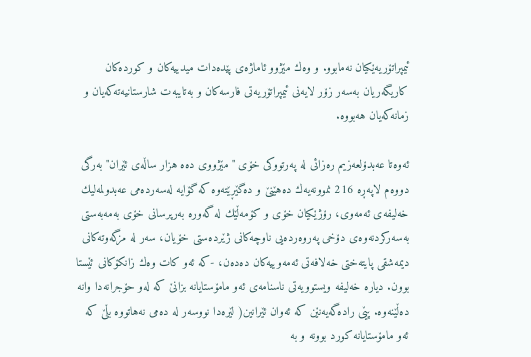ئیمپراتۆریه‌ێكیان نه‌مابوو. و وه‌ك مێژوو ئاماژه‌ى پێده‌دات میدییه‌كان و كورده‌كان كاریگه‌ریان به‌سه‌ر زۆر لایه‌نى ئیمپراتۆریه‌تى فارسه‌كان و به‌تایبه‌ت شارستانیه‌ته‌كه‌یان و زمانه‌كه‌یان هه‌بووه‌.

ئه‌وه‌تا عه‌بدۆلعه‌زیم ره‌زائى له‌ په‌رتووكى خۆى " مێژووى ده‌ه هزار ساڵه‌ى ئێران" به‌رگى دووه‌م لاپه‌ڕه‌ 216 نموونه‌یه‌ك ده‌هێنێ و ده‌گێڕێته‌وه‌ كه‌ گۆایه‌ له‌سه‌رده‌مى عه‌بدولمه‌لیك خه‌لیفه‌ى ئه‌مه‌وى، رۆژێكیان خۆى و كۆمه‌ڵێك له‌ گه‌وره‌ به‌رپرسانى خۆى به‌مه‌به‌ستى به‌سه‌ركردنه‌وه‌ى دۆخى په‌روه‌رده‌یى ناوچه‌كانى ژێرده‌ستى خۆیان، سه‌ر له‌ مزگه‌وته‌كانى دیمه‌شقى پایته‌ختى خه‌لافه‌تى ئه‌مه‌وییه‌كان ده‌ده‌ن، -كه‌ ئه‌و كات وه‌ك زانكۆكانى ئێستا بوون. دیاره‌ خه‌لیفه‌ ویستوویه‌تى ناسنامه‌ى ئه‌و مامۆستایانه‌ بزانێ كه‌ له‌و حۆجرانه‌دا وانه‌ ده‌ڵێنه‌وه‌. پێى راده‌گه‌یه‌نێن كه‌ ئه‌وان ئێرانین( لێره‌دا نووسه‌ر له‌ ده‌مى نه‌هاتووه‌ بڵێ كه‌ ئه‌و مامۆستایانه‌ كورد بوونه‌ و به‌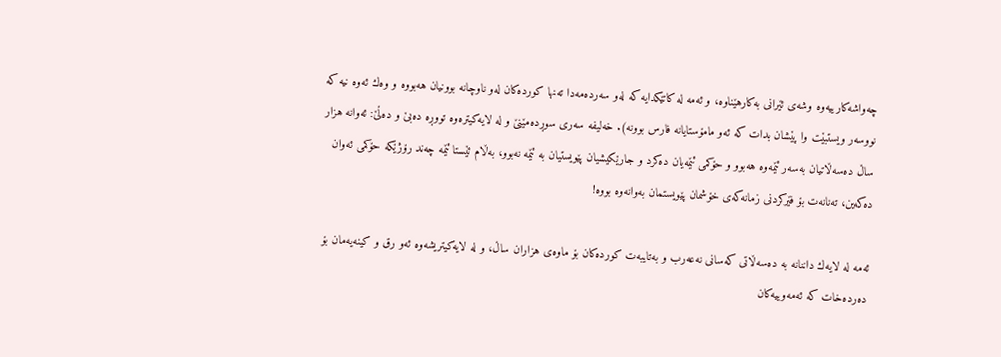چه‌واشه‌كارییه‌وه‌ وشه‌ى ئێرانى به‌كارهێناوه‌، و ئه‌مه‌ له‌ كاتێكدایه‌ كه‌ له‌و سه‌رده‌مه‌دا ته‌نها كورده‌كان له‌و ناوچانه‌ بوونیان هه‌بووه‌ و وه‌ك ئه‌وه‌ نیه‌ كه‌ نووسه‌ر ویستبێت وا پێشان بدات كه‌ ئه‌و مامۆستایانه‌ فارس بوونه‌). خه‌لیفه‌ سه‌رى سوڕده‌مێنێ و له‌ لایه‌كیتره‌وه‌ تووڕه‌ ده‌بێ و ده‌ڵێ: ئه‌وانه‌ هزار ساڵ ده‌سه‌ڵاتیان به‌سه‌ر ئێمه‌وه‌ هه‌بوو و حۆكمى ئێمه‌یان ده‌كرد و جارێكیشیان پێویستیان به‌ ئێمه‌ نه‌بوو، به‌ڵام ئێستا ئێمه‌ چه‌ند رۆژێكه‌ حۆكمى ئه‌وان ده‌كه‌ین، ته‌نانه‌ت بۆ فێركردنى زمانه‌كه‌ى خۆشمان پێویستمان به‌وانه‌وه‌ بووه‌!

ئه‌مه‌ له‌ لایه‌ك داننانه‌ به‌ ده‌سه‌ڵاتى كه‌سانى نه‌عه‌رب و به‌تایبه‌ت كورده‌كان بۆ ماوه‌ى هزاران ساڵ، و له‌ لایه‌كیتریشه‌وه‌ ئه‌و رق و كینه‌یه‌مان بۆ ده‌رده‌خات كه‌ ئه‌مه‌وییه‌كان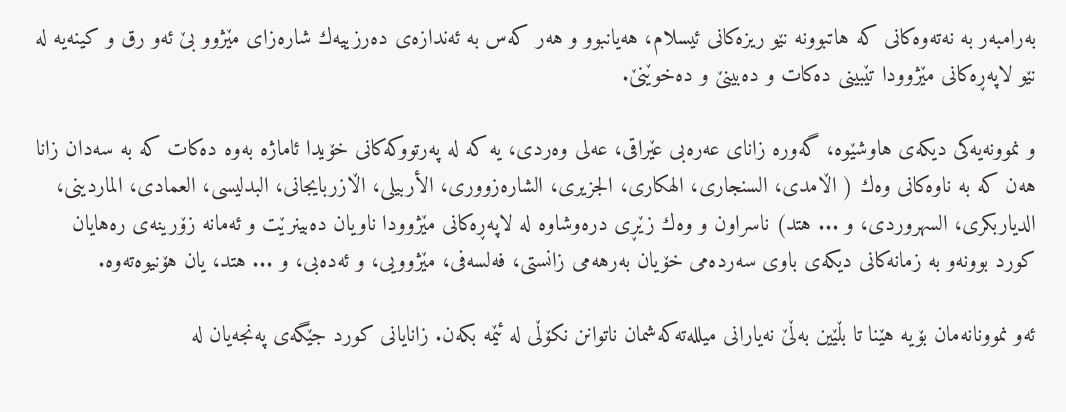به‌رامبه‌ر به‌ نه‌ته‌وه‌كانى كه‌ هاتبوونه‌ نێو ریزه‌كانى ئیسلام، هه‌یانبوو و هه‌ر كه‌س به‌ ئه‌ندازه‌ى ده‌رزییه‌ك شاره‌زاى مێژوو بێ ئه‌و رق و كینه‌یه‌ له‌ نێو لاپه‌ڕه‌كانى مێژوودا تێبینى ده‌كات و ده‌بینێ و ده‌خوێنێ.

و نموونه‌یه‌كى دیكه‌ى هاوشێوه‌، گه‌وره‌ زاناى عه‌ره‌بى عێراقى، عه‌لى وه‌ردى، یه‌ كه‌ له‌ په‌رتووكه‌كانى خۆیدا ئاماژه‌ به‌وه‌ ده‌كات كه‌ به‌ سه‌دان زانا هه‌ن كه‌ به‌ ناوه‌كانى وه‌ك ( اڵامدى، السنجاری، الهكاری، الجزیری، الشاره‌زووری، الأربیلی، اڵازربایجانی، البدلیسی، العمادی، الماردینی، الدیاربكری، السهروردی، و ... هتد) ناسراون و وه‌ك زێڕى دره‌وشاوه‌ له‌ لاپه‌ڕه‌كانى مێژوودا ناویان ده‌بینرێت و ئه‌مانه‌ زۆرینه‌ى ره‌هایان كورد بوونه‌و به‌ زمانه‌كانى دیكه‌ى باوى سه‌رده‌مى خۆیان به‌رهه‌مى زانستى، فه‌لسه‌فى، مێژوویى، و ئه‌ده‌بى، و ... هتد، یان هۆنیوه‌ته‌وه‌.

ئه‌و نموونانه‌مان بۆیه‌ هێنا تا بڵێین به‌ڵێ نه‌یارانى میلله‌ته‌كه‌شمان ناتوانن نكۆڵى له‌ ئێمه‌ بكه‌ن. زانایانى كورد جێگه‌ى په‌نجه‌یان له‌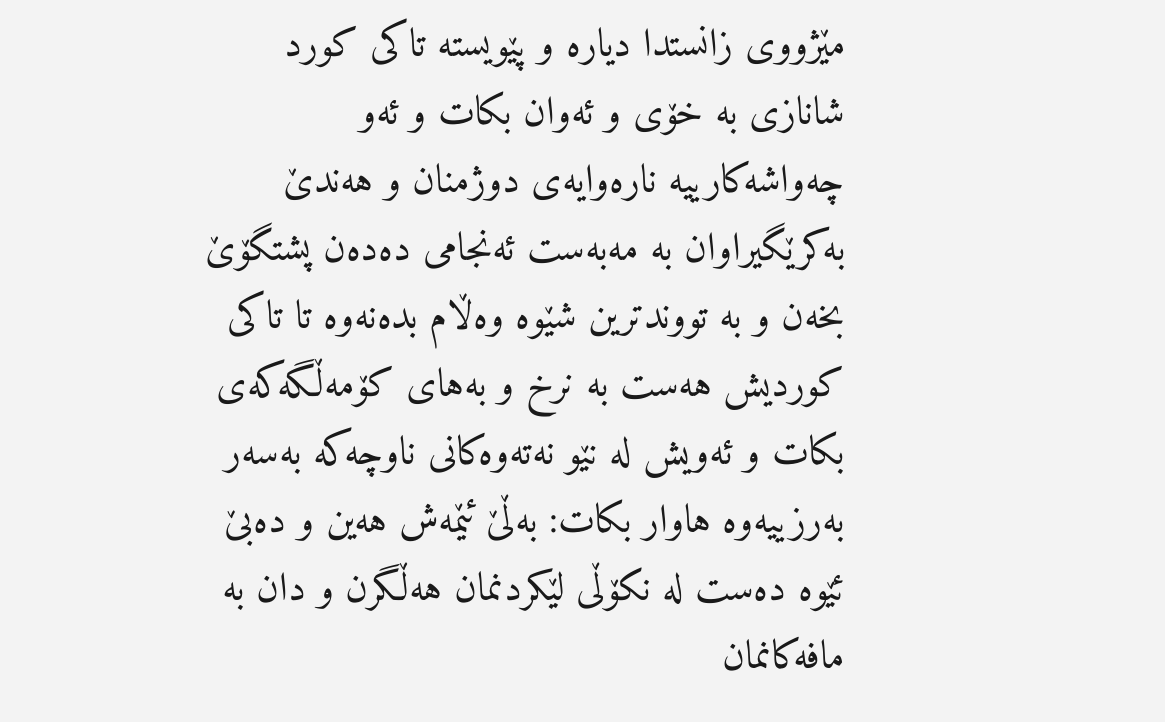مێژووى زانستدا دیاره‌ و پێویسته‌ تاكى كورد شانازى به‌ خۆى و ئه‌وان بكات و ئه‌و چه‌واشه‌كارییه‌ ناره‌وایه‌ى دوژمنان و هه‌ندێ به‌كرێگیراوان به‌ مه‌به‌ست ئه‌نجامى ده‌ده‌ن پشتگۆێ بخه‌ن و به‌ تووندترین شێوه‌ وه‌ڵام بده‌نه‌وه‌ تا تاكى كوردیش هه‌ست به‌ نرخ و به‌هاى كۆمه‌ڵگه‌كه‌ى بكات و ئه‌ویش له‌ نێو نه‌ته‌وه‌كانى ناوچه‌كه‌ به‌سه‌ر به‌رزییه‌وه‌ هاوار بكات: به‌ڵێ ئێمه‌ش هه‌ین و ده‌بێ ئێوه‌ ده‌ست له‌ نكۆڵى لێكردنمان هه‌ڵگرن و دان به‌ مافه‌كانمان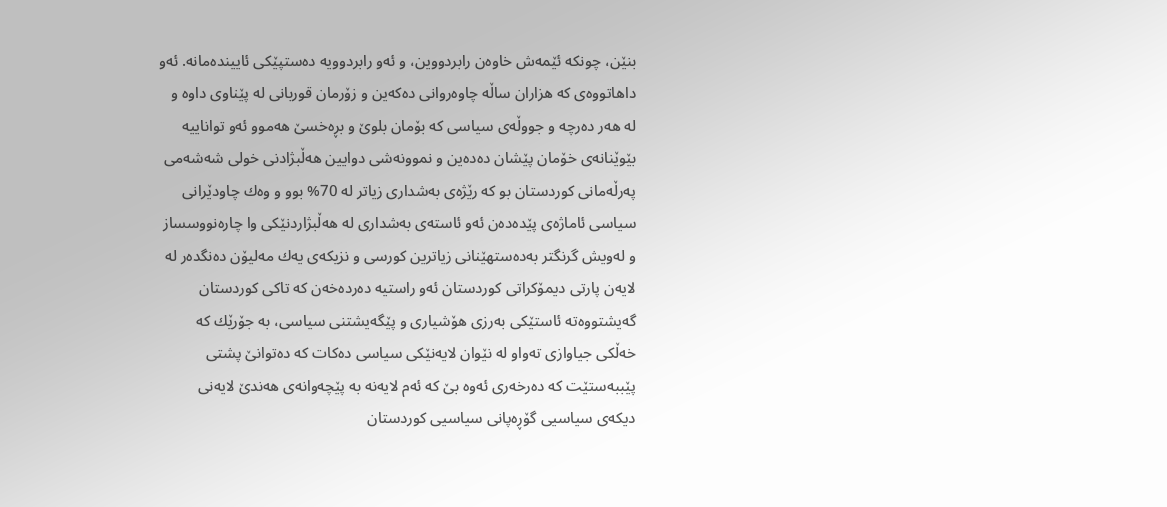بنێن، چونكه‌ ئێمه‌ش خاوه‌ن رابردووین، و ئه‌و رابردوویه‌ ده‌ستپێكى ئایینده‌مانه‌. ئه‌و داهاتووه‌ى كه‌ هزاران ساڵه‌ چاوه‌روانى ده‌كه‌ین و زۆرمان قوربانى له‌ پێناوى داوه‌ و له‌ هه‌ر ده‌رچه‌ و جووڵه‌ى سیاسى كه‌ بۆمان بلوێ و بڕه‌خسێ هه‌موو ئه‌و تواناییه‌ بێوێنانه‌ى خۆمان پێشان ده‌ده‌ین و نموونه‌شى دوایین هه‌ڵبژادنى خولى شه‌شه‌مى په‌رڵه‌مانى كوردستان بو كه‌ رێژه‌ى به‌شدارى زیاتر له‌ 70% بوو و وه‌ك چاودێرانى سیاسى ئاماژه‌ى پێده‌ده‌ن ئه‌و ئاسته‌ى به‌شدارى له‌ هه‌ڵبژاردنێكى وا چاره‌نووسساز و له‌ویش گرنگتر به‌ده‌ستهێنانى زیاترین كورسى و نزیكه‌ى یه‌ك مه‌لیۆن ده‌نگده‌ر له‌ لایه‌ن پارتى دیمۆكراتى كوردستان ئه‌و راستیه‌ ده‌رده‌خه‌ن كه‌ تاكى كوردستان گه‌یشتووه‌ته‌ ئاستێكى به‌رزى هۆشیارى و پێگه‌یشتنى سیاسى، به‌ جۆرێك كه‌ خه‌ڵكى جیاوازى ته‌واو له‌ نێوان لایه‌نێكى سیاسى ده‌كات كه‌ ده‌توانێ پشتى پێببه‌ستێت كه‌ ده‌رخه‌رى ئه‌وه‌ بێ كه‌ ئه‌م لایه‌نه‌ به‌ پێچه‌وانه‌ى هه‌ندێ لایه‌نى دیكه‌ى سیاسیى گۆڕه‌پانى سیاسیى كوردستان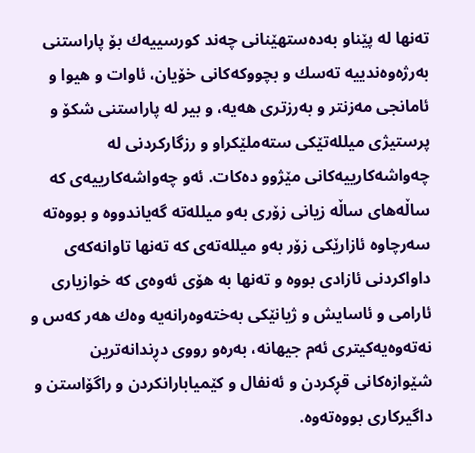ته‌نها له‌ پێناو به‌ده‌ستهێنانى چه‌ند كورسییه‌ك بۆ پاراستنى به‌رژه‌وه‌ندییه‌ ته‌سك و بچووكه‌كانى خۆیان، ئاوات و هیوا و ئامانجى مه‌زنتر و به‌رزترى هه‌یه‌، و بیر له‌ پاراستنى شكۆ و پرستیژى میلله‌تێكى سته‌ملێكراو و رزگاركردنى له‌ چه‌واشه‌كارییه‌كانى مێژوو ده‌كات. ئه‌و چه‌واشه‌كارییه‌ى كه‌ ساڵه‌هاى ساڵه‌ زیانى زۆرى به‌و میلله‌ته‌ گه‌یاندووه‌ و بووه‌ته‌ سه‌رچاوه‌ ئازارێكى زۆر به‌و میلله‌ته‌ى كه‌ ته‌نها تاوانه‌كه‌ى داواكردنى ئازادى بووه‌ و ته‌نها به‌ هۆى ئه‌وه‌ى كه‌ خوازیارى ئارامى و ئاسایش و ژیانێكى به‌خته‌وه‌رانه‌یه‌ وه‌ك هه‌ر كه‌س و نه‌ته‌وه‌یه‌كیترى ئه‌م جیهانه‌، به‌ره‌و رووى دڕندانه‌ترین شێوازه‌كانى قڕكردن و ئه‌نفال و كێمیابارانكردن و راگۆاستن و داگیركارى بووه‌ته‌وه‌.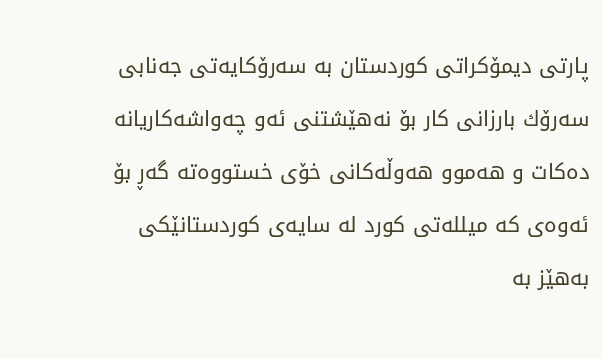پارتى دیمۆكراتى كوردستان به‌ سه‌رۆكایه‌تى جه‌نابى سه‌رۆك بارزانى كار بۆ نه‌هێشتنى ئه‌و چه‌واشه‌كاریانه‌ ده‌كات و هه‌موو هه‌وڵه‌كانى خۆى خستووه‌ته‌ گه‌ڕ بۆ ئه‌وه‌ى كه‌ میلله‌تى كورد له‌ سایه‌ى كوردستانێكى به‌هێز به‌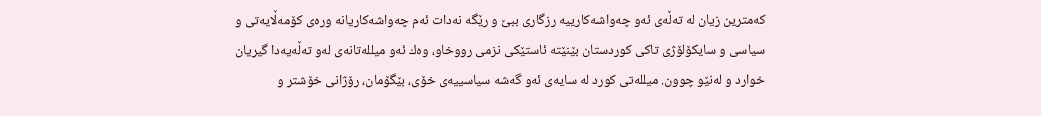كه‌مترین زیان له‌ ته‌ڵه‌ى ئه‌و چه‌واشه‌كارییه‌ رزگارى ببێ و رێگه‌ نه‌دات ئه‌م چه‌واشه‌كاریانه‌ وره‌ى كۆمه‌ڵایه‌تى و سیاسى و سایكۆلۆژى تاكى كوردستان بێنێته‌ ئاستێكى نزمى رووخاو، وه‌ك ئه‌و میلله‌تانه‌ى له‌و ته‌ڵه‌یه‌دا گیریان خوارد و له‌نێو چوون. میلله‌تى كورد له‌ سایه‌ى ئه‌و گه‌شه‌ سیاسییه‌ى خۆى، بێگۆمان، رۆژانى خۆشتر و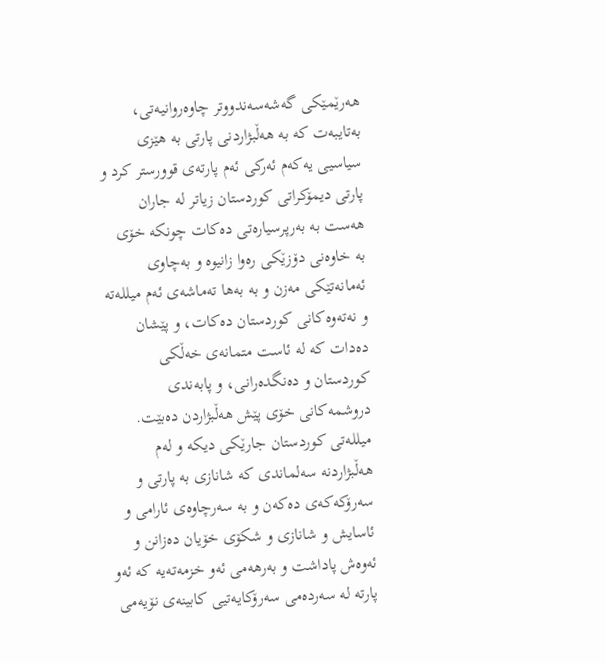هه‌رێمێكى گه‌شه‌سه‌ندووتر چاوه‌روانیه‌تى، به‌تایبه‌ت كه‌ به‌ هه‌ڵبژاردنى پارتى به‌ هێزى سیاسیى یه‌كه‌م ئه‌ركى ئه‌م پارته‌ى قوورستر كرد و پارتى دیمۆكراتى كوردستان زیاتر له‌ جاران هه‌ست به‌ به‌رپرسیاره‌تى ده‌كات چونكه‌ خۆى به‌ خاوه‌نى دۆزێكى ره‌وا زانیوه‌ و به‌چاوى ئه‌مانه‌تێكى مه‌زن و به‌ به‌ها ته‌ماشه‌ى ئه‌م میلله‌ته‌ و نه‌ته‌وه‌كانى كوردستان ده‌كات، و پێشان ده‌دات كه‌ له‌ ئاست متمانه‌ى خه‌ڵكى كوردستان و ده‌نگده‌رانى، و پابه‌ندى دروشمه‌كانى خۆى پێش هه‌ڵبژاردن ده‌بێت. میلله‌تى كوردستان جارێكى دیكه‌ و له‌م هه‌ڵبژاردنه‌ سه‌لماندى كه‌ شانازى به‌ پارتى و سه‌رۆكه‌كه‌ى ده‌كه‌ن و به‌ سه‌رچاوه‌ى ئارامى و ئاسایش و شانازى و شكۆى خۆیان ده‌زانن و ئه‌وه‌ش پاداشت و به‌رهه‌مى ئه‌و خزمه‌ته‌یه‌ كه‌ ئه‌و پارته‌ له‌ سه‌رده‌مى سه‌رۆكایه‌تیى كابینه‌ى نۆیه‌مى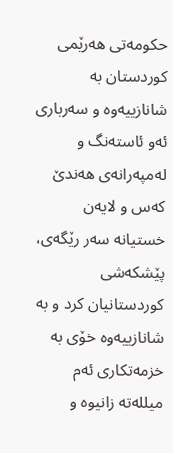حكومه‌تى هه‌رێمى كوردستان به‌ شانازییه‌وه‌ و سه‌ربارى ئه‌و ئاسته‌نگ و له‌مپه‌رانه‌ى هه‌ندێ كه‌س و لایه‌ن خستیانه‌ سه‌ر رێگه‌ى، پێشكه‌شى كوردستانیان كرد و به‌ شانازییه‌وه‌ خۆى به‌ خزمه‌تكارى ئه‌م میلله‌ته‌ زانیوه‌ و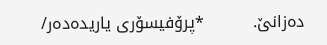ده‌زانێ.         *پرۆفیسۆرى یاریده‌ده‌ر/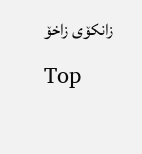زانكۆى زاخۆ

Top